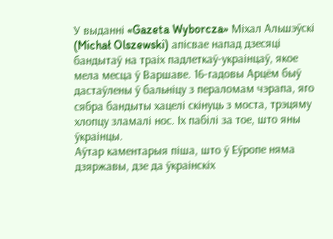У выданні «Gazeta Wyborcza» Міхал Альшэўскі (Michał Olszewski) апісвае напад дзесяці бандытаў на траіх падлеткаў-украінцаў, якое мела месца ў Варшаве. 16-гадовы Арцём быў дастаўлены ў бальніцу з пераломам чэрапа, яго сябра бандыты хацелі скінуць з моста, трэцяму хлопцу зламалі нос. Іх пабілі за тое, што яны ўкраінцы.
Аўтар каментарыя піша, што ў Еўропе няма дзяржавы, дзе да ўкраінскіх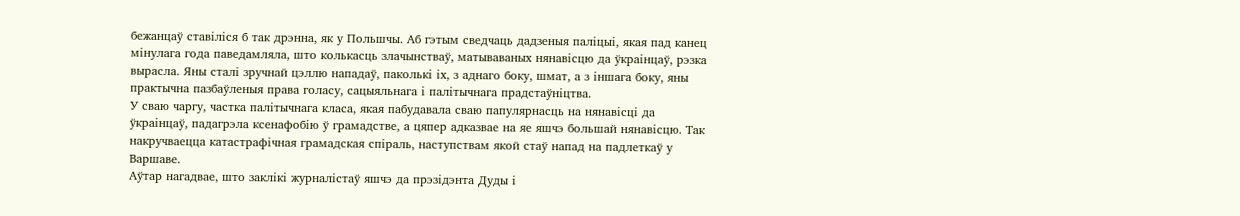бежанцаў ставіліся б так дрэнна, як у Польшчы. Аб гэтым сведчаць дадзеныя паліцыі, якая пад канец мінулага года паведамляла, што колькасць злачынстваў, матываваных нянавісцю да ўкраінцаў, рэзка вырасла. Яны сталі зручнай цэллю нападаў, паколькі іх, з аднаго боку, шмат, а з іншага боку, яны практычна пазбаўленыя права голасу, сацыяльнага і палітычнага прадстаўніцтва.
У сваю чаргу, частка палітычнага класа, якая пабудавала сваю папулярнасць на нянавісці да ўкраінцаў, падагрэла ксенафобію ў грамадстве, а цяпер адказвае на яе яшчэ большай нянавісцю. Так накручваецца катастрафічная грамадская спіраль, наступствам якой стаў напад на падлеткаў у Варшаве.
Аўтар нагадвае, што заклікі журналістаў яшчэ да прэзідэнта Дуды і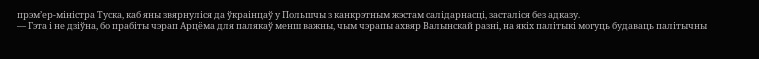прэм’ер-міністра Туска, каб яны звярнуліся да ўкраінцаў у Польшчы з канкрэтным жэстам салідарнасці, засталіся без адказу.
— Гэта і не дзіўна, бо прабіты чэрап Арцёма для палякаў менш важны, чым чэрапы ахвяр Валынскай разні, на якіх палітыкі могуць будаваць палітычны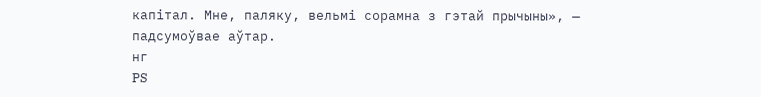капітал. Мне, паляку, вельмі сорамна з гэтай прычыны», — падсумоўвае аўтар.
нг
PS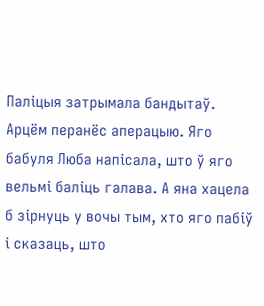Паліцыя затрымала бандытаў. Арцём перанёс аперацыю. Яго бабуля Люба напісала, што ў яго вельмі баліць галава. А яна хацела б зірнуць у вочы тым, хто яго пабіў і сказаць, што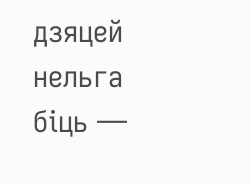дзяцей нельга біць —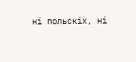ні польскіх, ні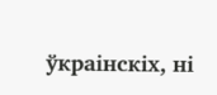ўкраінскіх, ні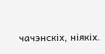чачэнскіх, ніякіх.